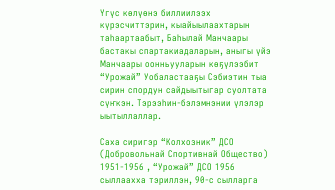Үгүс көлүөнэ биллиилээх күрэсчиттэрин, кыайыылаахтарын таһаартаабыт, Баһылай Манчаары бастакы спартакиадаларын, аныгы үйэ Манчаары оонньууларын көҕүлээбит “Урожай” Уобаластааҕы Сэбиэтин тыа сирин спордун сайдыытыгар суолтата сүҥкэн. Тэрээһин-бэлэмнэнии үлэлэр ыытыллаллар.

Саха сиригэр “Колхозник” ДСО (Добровольнай Спортивнай Общество) 1951-1956 , “Урожай” ДСО 1956 сыллаахха тэриллэн, 90-с сылларга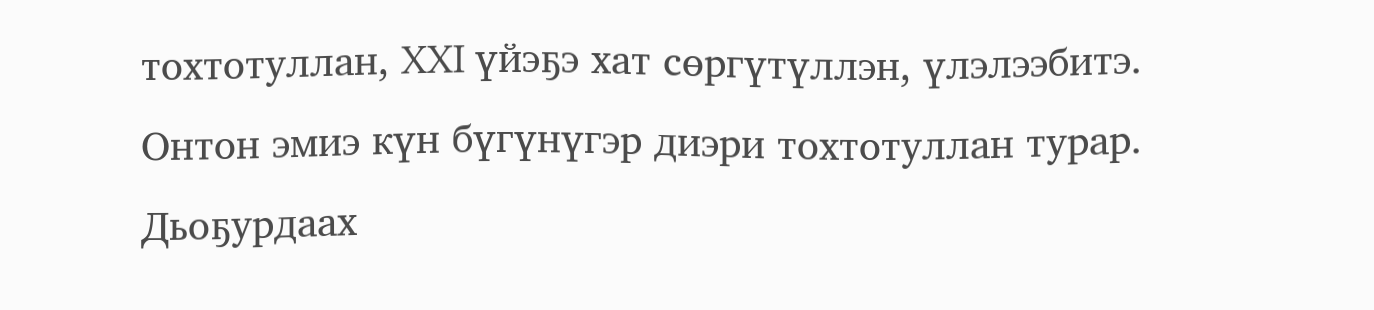тохтотуллан, XXI үйэҕэ хат сөргүтүллэн, үлэлээбитэ. Онтон эмиэ күн бүгүнүгэр диэри тохтотуллан турар. Дьоҕурдаах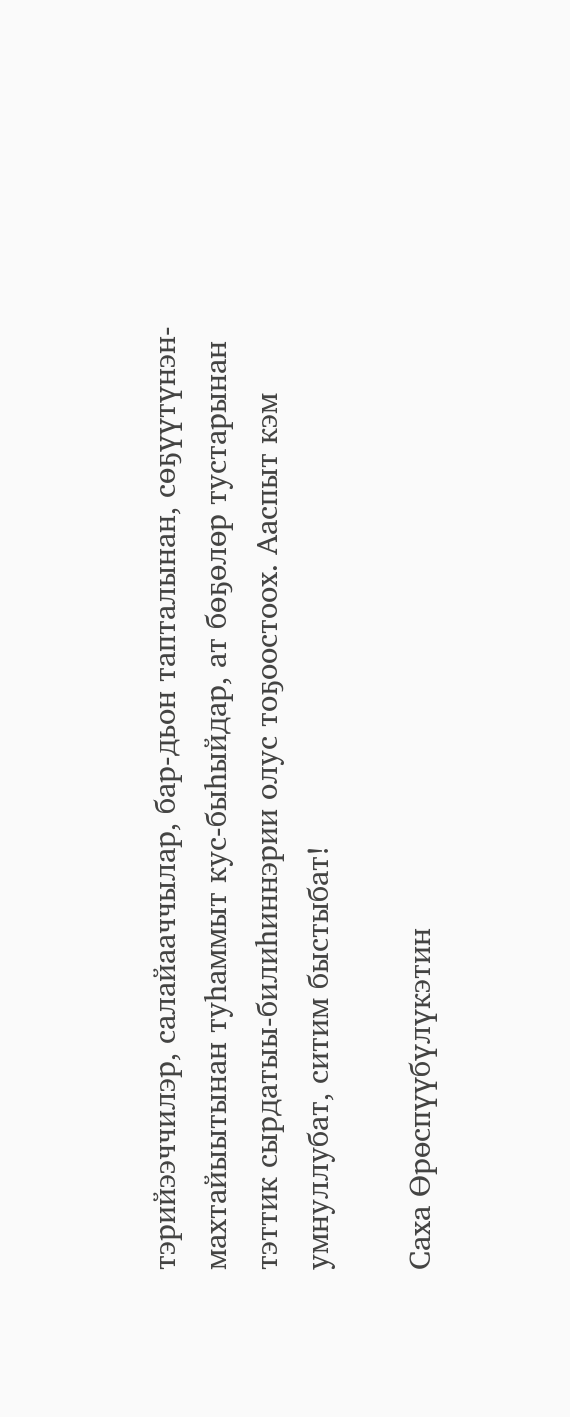тэрийээччилэр, салайааччылар, бар-дьон тапталынан, сөҕүүтүнэн-махтайыытынан туһаммыт кус-быһыйдар, ат бөҕөлөр тустарынан тэттик сырдатыы-билиһиннэрии олус тоҕоостоох. Ааспыт кэм умнуллубат, ситим быстыбат!

Саха Өрөспүүбүлүкэтин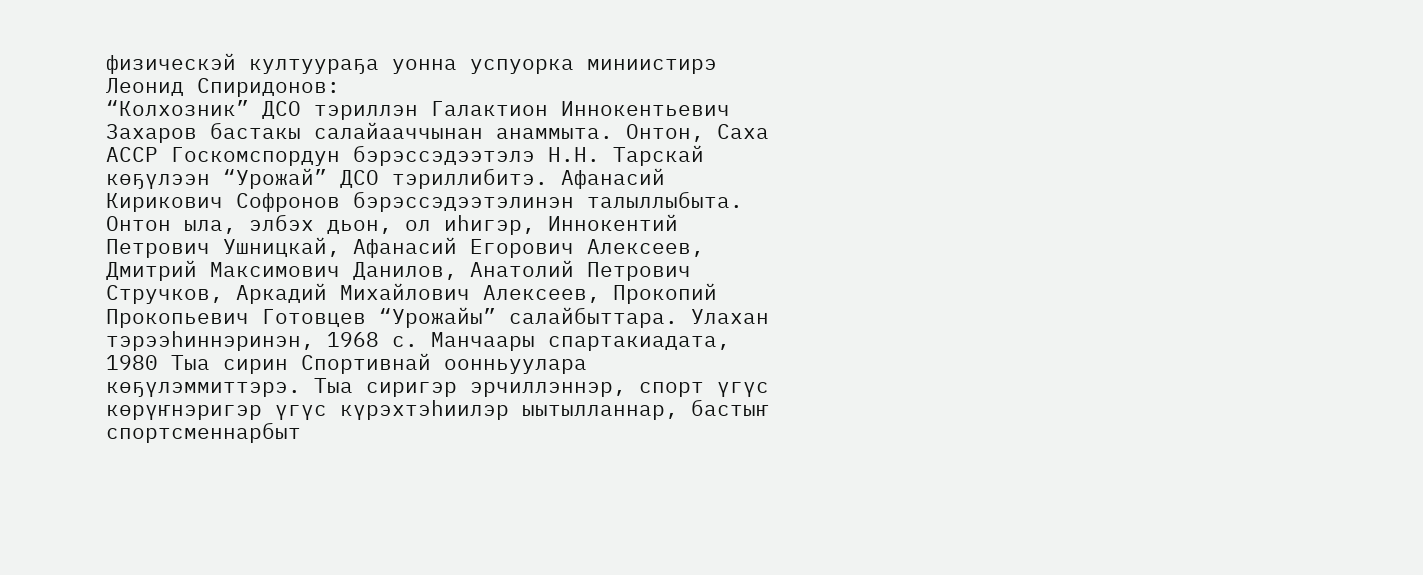физическэй култуураҕа уонна успуорка миниистирэ Леонид Спиридонов:
“Колхозник” ДСО тэриллэн Галактион Иннокентьевич Захаров бастакы салайааччынан анаммыта. Онтон, Саха АССР Госкомспордун бэрэссэдээтэлэ Н.Н. Тарскай көҕүлээн “Урожай” ДСО тэриллибитэ. Афанасий Кирикович Софронов бэрэссэдээтэлинэн талыллыбыта. Онтон ыла, элбэх дьон, ол иһигэр, Иннокентий Петрович Ушницкай, Афанасий Егорович Алексеев, Дмитрий Максимович Данилов, Анатолий Петрович Стручков, Аркадий Михайлович Алексеев, Прокопий Прокопьевич Готовцев “Урожайы” салайбыттара. Улахан тэрээһиннэринэн, 1968 с. Манчаары спартакиадата, 1980 Тыа сирин Спортивнай оонньуулара көҕүлэммиттэрэ. Тыа сиригэр эрчиллэннэр, спорт үгүс көрүҥнэригэр үгүс күрэхтэһиилэр ыытылланнар, бастыҥ спортсменнарбыт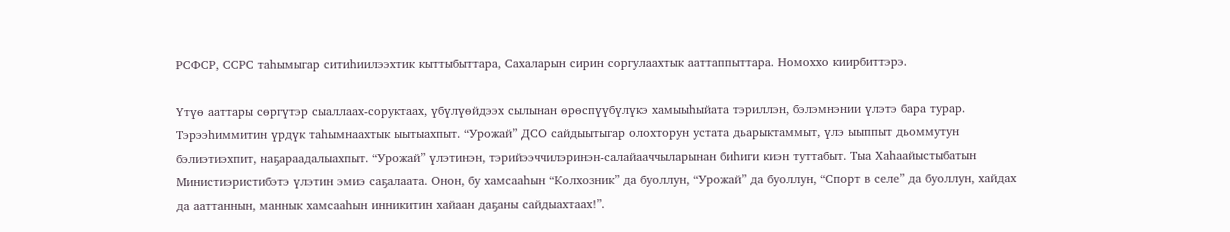РСФСР, ССРС таһымыгар ситиһиилээхтик кыттыбыттара, Сахаларын сирин соргулаахтык ааттаппыттара. Номоххо киирбиттэрэ.

Үтүө ааттары сөргүтэр сыаллаах-соруктаах, үбүлүөйдээх сылынан өрөспүүбүлүкэ хамыыһыйата тэриллэн, бэлэмнэнии үлэтэ бара турар. Тэрээһиммитин үрдүк таһымнаахтык ыытыахпыт. “Урожай” ДСО сайдыытыгар олохторун устата дьарыктаммыт, үлэ ыыппыт дьоммутун бэлиэтиэхпит, наҕараадалыахпыт. “Урожай” үлэтинэн, тэрийээччилэринэн-салайааччыларынан биһиги киэн туттабыт. Тыа Хаһаайыстыбатын Министиэристибэтэ үлэтин эмиэ саҕалаата. Онон, бу хамсааһын “Колхозник” да буоллун, “Урожай” да буоллун, “Спорт в селе” да буоллун, хайдах да ааттаннын, маннык хамсааһын инникитин хайаан даҕаны сайдыахтаах!”.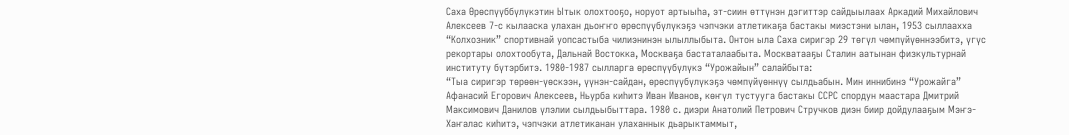Саха Өрөспүүббүлүкэтин Ытык олохтооҕо, норуот артыыһа, эт-сиин өттүнэн дэгиттэр сайдыылаах Аркадий Михайлович Алексеев 7-с кылааска улахан дьоҥҥо өрөспүүбүлүкэҕэ чэпчэки атлетикаҕа бастакы миэстэни ылан, 1953 сыллаахха “Колхозник” спортивнай уопсастыба чилиэнинэн ылыллыбыта. Онтон ыла Саха сиригэр 29 төгүл чөмпүйүөннээбитэ, үгүс рекортары олохтообута, Дальнай Востокка, Москваҕа бастаталаабыта. Москватааҕы Сталин аатынан физкультурнай институту бүтэрбитэ. 1980-1987 сылларга өрөспүүбүлүкэ “Урожайын” салайбыта:
“Тыа сиригэр төрөөн-үөскээн, үүнэн-сайдан, өрөспүүбүлүкэҕэ чөмпүйүөннүү сылдьабын. Мин иннибинэ “Урожайга” Афанасий Егорович Алексеев, Ньурба киһитэ Иван Иванов, көҥүл тустууга бастакы ССРС спордун маастара Дмитрий Максимович Данилов үлэлии сылдьыбыттара. 1980 с. диэри Анатолий Петрович Стручков диэн биир дойдулааҕым Мэҥэ-Хаҥалас киһитэ, чэпчэки атлетиканан улаханнык дьарыктаммыт,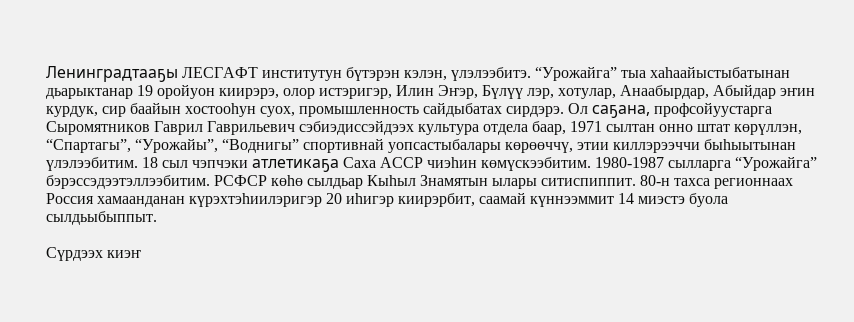Ленинградтааҕы ЛЕСГАФТ институтун бүтэрэн кэлэн, үлэлээбитэ. “Урожайга” тыа хаһаайыстыбатынан дьарыктанар 19 оройуон киирэрэ, олор истэригэр, Илин Эҥэр, Бүлүү лэр, хотулар, Анаабырдар, Абыйдар эҥин курдук, сир баайын хостооһун суох, промышленность сайдыбатах сирдэрэ. Ол саҕана, профсойуустарга Сыромятников Гаврил Гаврильевич сэбиэдиссэйдээх культура отдела баар, 1971 сылтан онно штат көрүллэн, “Спартагы”, “Урожайы”, “Воднигы” спортивнай уопсастыбалары көрөөччү, этии киллэрээччи быһыытынан үлэлээбитим. 18 сыл чэпчэки атлетикаҕа Саха АССР чиэһин көмүскээбитим. 1980-1987 сылларга “Урожайга” бэрэссэдээтэллээбитим. РСФСР көһө сылдьар Кыһыл Знамятын ылары ситиспиппит. 80-н тахса регионнаах Россия хамаанданан күрэхтэһиилэригэр 20 иһигэр киирэрбит, саамай күннээммит 14 миэстэ буола сылдьыбыппыт.

Сүрдээх киэҥ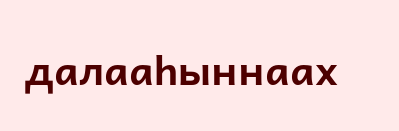далааһыннаах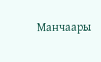Манчаары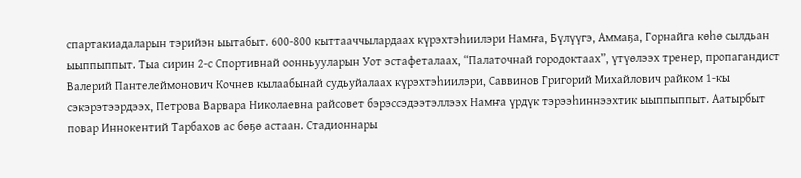спартакиадаларын тэрийэн ыытабыт. 600-800 кыттааччылардаах күрэхтэһиилэри Намҥа, Бүлүүгэ, Аммаҕа, Горнайга көһө сылдьан ыыппыппыт. Тыа сирин 2-с Спортивнай оонньууларын Уот эстафеталаах, “Палаточнай городоктаах”, үтүөлээх тренер, пропагандист Валерий Пантелеймонович Кочнев кылаабынай судьуйалаах күрэхтэһиилэри, Саввинов Григорий Михайлович райком 1-кы сэкэрэтээрдээх, Петрова Варвара Николаевна райсовет бэрэссэдээтэллээх Намҥа үрдүк тэрээһиннээхтик ыыппыппыт. Аатырбыт повар Иннокентий Тарбахов ас бөҕө астаан. Стадионнары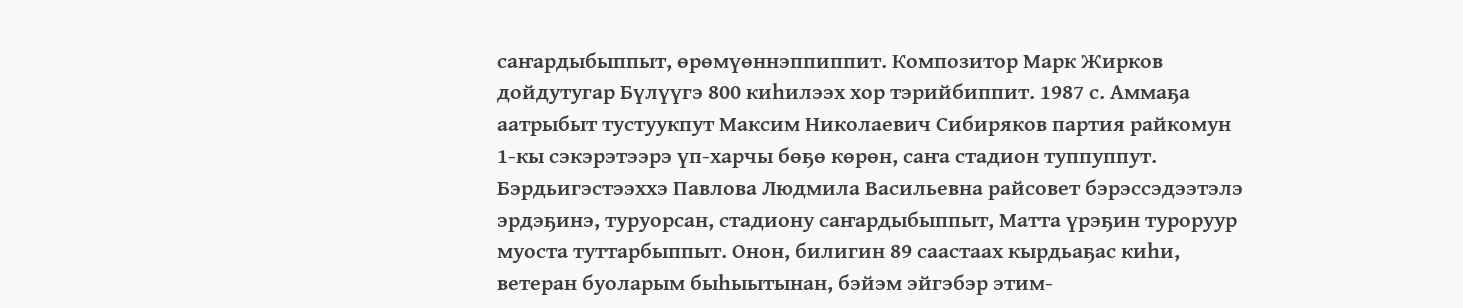саҥардыбыппыт, өрөмүөннэппиппит. Композитор Марк Жирков дойдутугар Бүлүүгэ 800 киһилээх хор тэрийбиппит. 1987 с. Аммаҕа аатрыбыт тустуукпут Максим Николаевич Сибиряков партия райкомун 1-кы сэкэрэтээрэ үп-харчы бөҕө көрөн, саҥа стадион туппуппут. Бэрдьигэстээххэ Павлова Людмила Васильевна райсовет бэрэссэдээтэлэ эрдэҕинэ, туруорсан, стадиону саҥардыбыппыт, Матта үрэҕин туроруур муоста туттарбыппыт. Онон, билигин 89 саастаах кырдьаҕас киһи, ветеран буоларым быһыытынан, бэйэм эйгэбэр этим-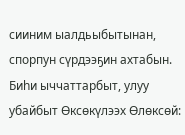сииним ыалдьыбытынан, спорпун сүрдээҕин ахтабын. Биһи ыччаттарбыт, улуу убайбыт Өксөкүлээх Өлөксөй: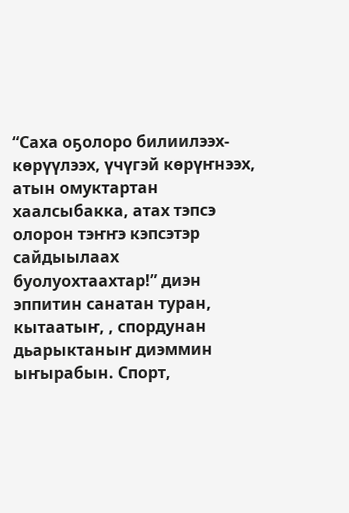“Саха оҕолоро билиилээх-көрүүлээх, үчүгэй көрүҥнээх, атын омуктартан хаалсыбакка, атах тэпсэ олорон тэҥҥэ кэпсэтэр сайдыылаах буолуохтаахтар!” диэн эппитин санатан туран, кытаатыҥ, , спордунан дьарыктаныҥ диэммин ыҥырабын. Спорт,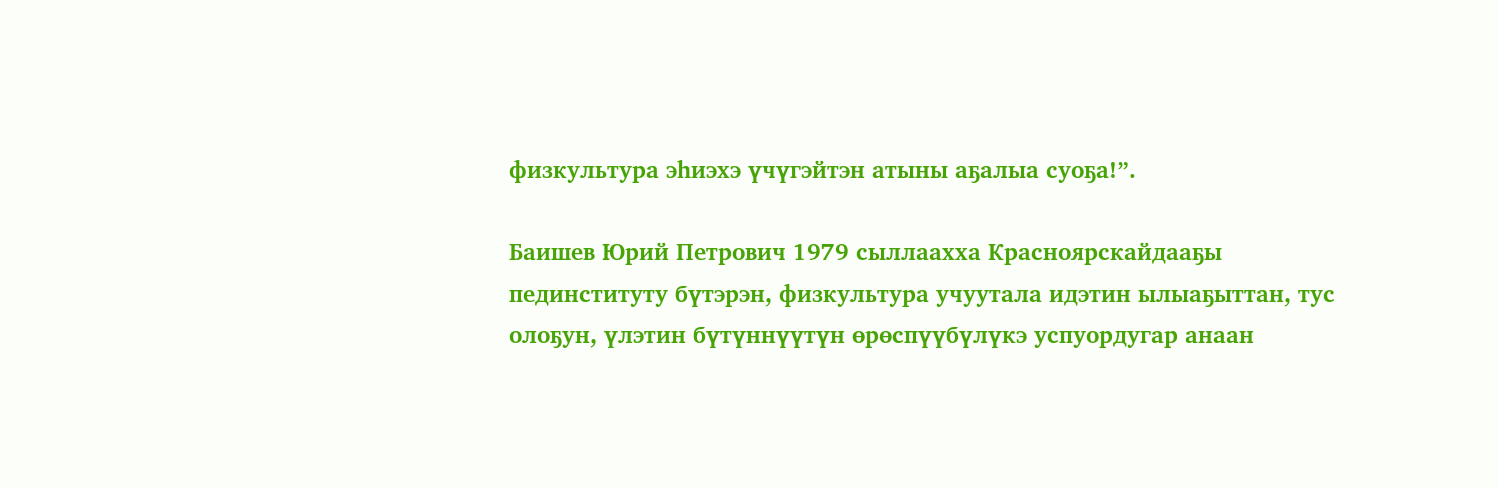физкультура эһиэхэ үчүгэйтэн атыны аҕалыа суоҕа!”.

Баишев Юрий Петрович 1979 сыллаахха Красноярскайдааҕы пединституту бүтэрэн, физкультура учуутала идэтин ылыаҕыттан, тус олоҕун, үлэтин бүтүннүүтүн өрөспүүбүлүкэ успуордугар анаан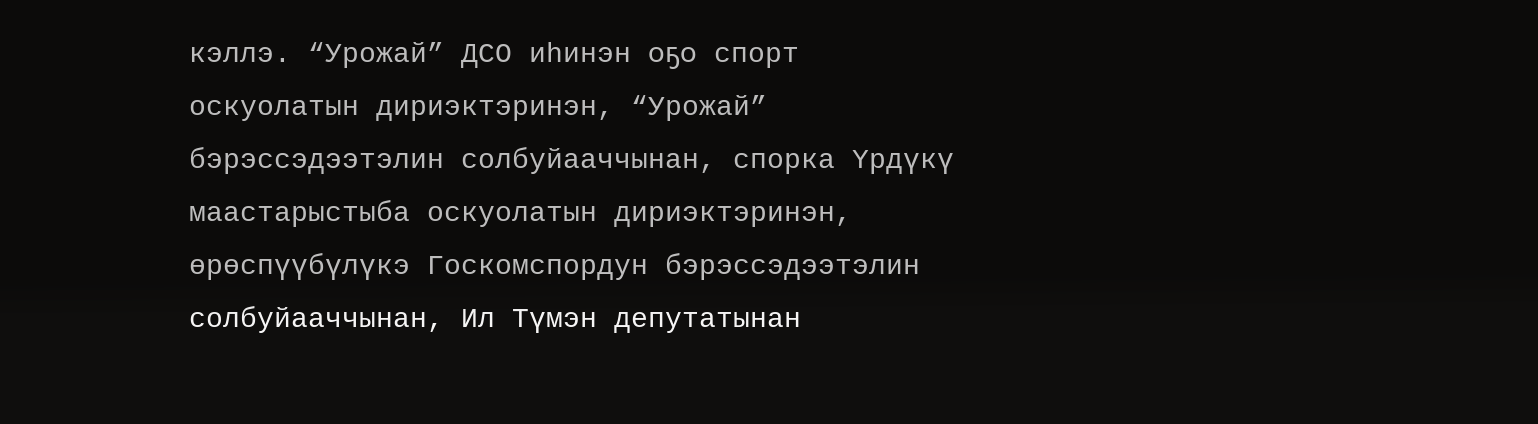кэллэ. “Урожай” ДСО иһинэн оҕо спорт оскуолатын дириэктэринэн, “Урожай” бэрэссэдээтэлин солбуйааччынан, спорка Үрдүкү маастарыстыба оскуолатын дириэктэринэн, өрөспүүбүлүкэ Госкомспордун бэрэссэдээтэлин солбуйааччынан, Ил Түмэн депутатынан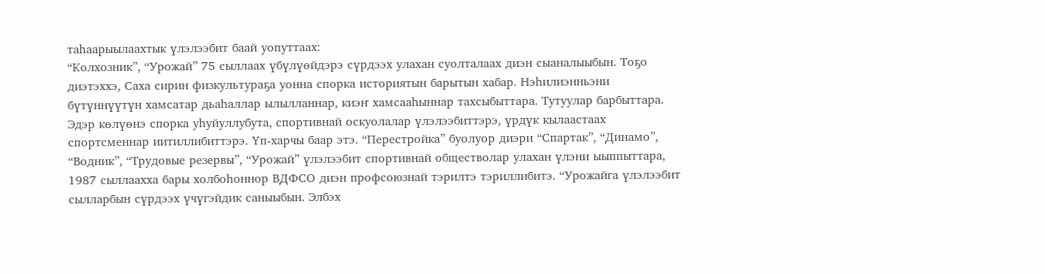таһаарыылаахтык үлэлээбит баай уопуттаах:
“Колхозник”, “Урожай” 75 сыллаах үбүлүөйдэрэ сүрдээх улахан суолталаах диэн сыаналыыбын. Тоҕо диэтэххэ, Саха сирин физкультураҕа уонна спорка историятын барытын хабар. Нэһилиэнньэни бүтүннүүтүн хамсатар дьаһаллар ылылланнар, киэҥ хамсааһыннар тахсыбыттара. Тутуулар барбыттара. Эдэр көлүөнэ спорка уһуйуллубута, спортивнай оскуолалар үлэлээбиттэрэ, үрдүк кылаастаах спортсменнар иитиллибиттэрэ. Үп-харчы баар этэ. “Перестройка” буолуор диэри “Спартак”, “Динамо”, “Водник”, “Трудовые резервы”, “Урожай” үлэлээбит спортивнай обществолар улахан үлэни ыыппыттара, 1987 сыллаахха бары холбоһоннор ВДФСО диэн профсоюзнай тэрилтэ тэриллибитэ. “Урожайга үлэлээбит сылларбын сүрдээх үчүгэйдик саныыбын. Элбэх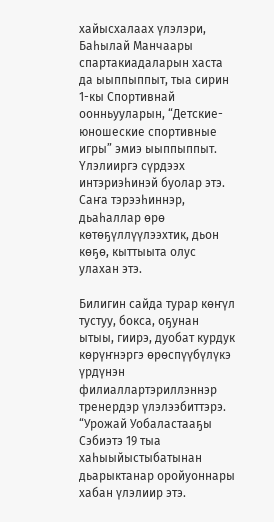хайысхалаах үлэлэри, Баһылай Манчаары спартакиадаларын хаста да ыыппыппыт, тыа сирин 1-кы Спортивнай оонньууларын, “Детские-юношеские спортивные игры” эмиэ ыыппыппыт. Үлэлииргэ сүрдээх интэриэһинэй буолар этэ. Саҥа тэрээһиннэр, дьаһаллар өрө көтөҕүллүүлээхтик, дьон көҕө, кыттыыта олус улахан этэ.

Билигин сайда турар көҥүл тустуу, бокса, оҕунан ытыы, гиирэ, дуобат курдук көрүҥнэргэ өрөспүүбүлүкэ үрдүнэн филиаллартэриллэннэр тренердэр үлэлээбиттэрэ. “Урожай Уобаластааҕы Сэбиэтэ 19 тыа хаһыыйыстыбатынан дьарыктанар оройуоннары хабан үлэлиир этэ.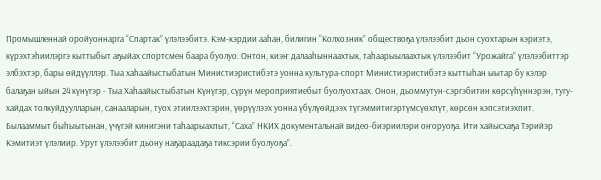Промышленнай оройуоннарга “Спартак” үлэлээбитэ. Кэм-кэрдии ааһан, билигин “Колхозник” обществоҕа үлэлээбит дьон суохтарын кэриэтэ, күрэхтэһиилэргэ кыттыбыт аҕыйах спортсмен баара буолуо. Онтон, киэҥ далааһыннаахтык, таһаарыылаахтык үлэлээбит “Урожайга” үлэлээбиттэр элбэхтэр, бары өйдүүллэр. Тыа хаһаайыстыбатын Министиэристибэтэ уонна культура-спорт Министиэристибэтэ кыттыһан ыытар бу кэлэр балаҕан ыйын 24 күнүгэр - Тыа Хаһаайыстыбатын Күнүгэр, сүрүн мероприятиебыт буолуохтаах. Онон, дьоммутун-сэргэбитин көрсүһүннэрэн, тугу-хайдах толкуйдуулларын, санааларын, туох этиилээхтэрин, үөрүүлээх уонна үбүлүөйдээх түгэммитигэртүмсүөхпүт, көрсөн кэпсэтиэхпит. Былааммыт быһыытынан, үчүгэй кинигэни таһаарыахпыт, “Саха” НКИХ документальнай видео-биэриилэри оҥоруоҕа. Ити хайысхаҕа Тэрийэр Кэмитиэт үлэлиир. Урут үлэлээбит дьону наҕараадаҕа тиксэрии буолуоҕа”.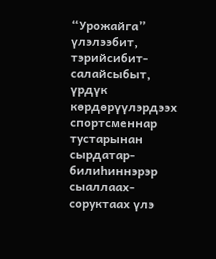“Урожайга” үлэлээбит, тэрийсибит-салайсыбыт, үрдүк көрдөрүүлэрдээх спортсменнар тустарынан сырдатар-билиһиннэрэр сыаллаах-соруктаах үлэ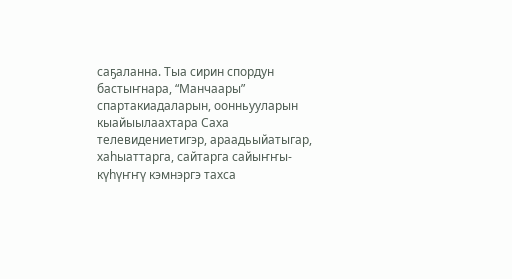саҕаланна. Тыа сирин спордун бастыҥнара, “Манчаары” спартакиадаларын, оонньууларын кыайыылаахтара Саха телевидениетигэр, араадьыйатыгар, хаһыаттарга, сайтарга сайыҥҥы-күһүҥҥү кэмнэргэ тахса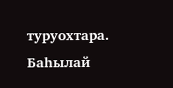туруохтара.
Баһылай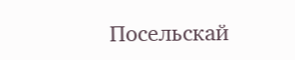Посельскай